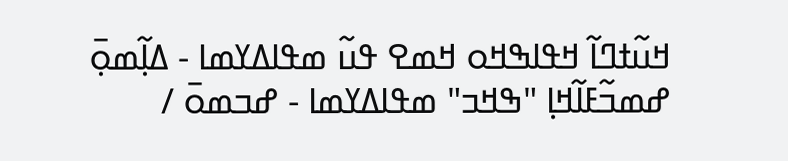ߞߎ߬ߙߣߊ߬ ߞߟߊߒߞߋ ߞߘߐ ߟߎ߬ ߘߟߊߡߌߘߊ - ߡߊ߲߬ߘߋ߲߫ ߝߘߏ߬ߓߊ߬ߞߊ߲ "ߒߞߏ" ߘߟߊߡߌߘߊ - ߝߏߘߋ߫ /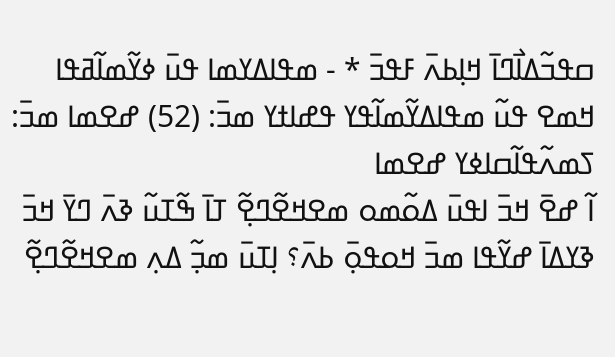ߛߟߏ߬ߡߊ߯ߣߊ߫ ߞߊ߲ߕߍ߫ ߓߟߏ߫ * - ߘߟߊߡߌߘߊ ߟߎ߫ ߦߌ߬ߘߊ߬ߥߟߊ
ߞߘߐ ߟߎ߬ ߘߟߊߡߌ߬ߘߊ߬ߟߌ ߟߝߊߙߌ ߘߏ߫: (52) ߝߐߘߊ ߘߏ߫: ߖߘߍ߬ߟߊ߬ߛߊߦߌ ߝߐߘߊ
ߊ߬ ߝߐ߫ ߞߏ߫ ߊߟߎ߫ ߡߋ߬ߘߋ ߘߐߞߐ߬ߣߐ߲߬ ߠߊ߫ ߒ߬ߠߎ߬ ߢߍ߫ ߣߌ߫ ߞߏ߫ ߢߌߡߊ߫ ߝߌ߬ߟߊ ߘߏ߫ ߞߋߟߋ߲߫ ߕߍ߫؟ ߊ߲ߠߎ߫ ߘߏ߲߬ ߡߍ߲ ߘߐߞߐ߬ߣߐ߲߬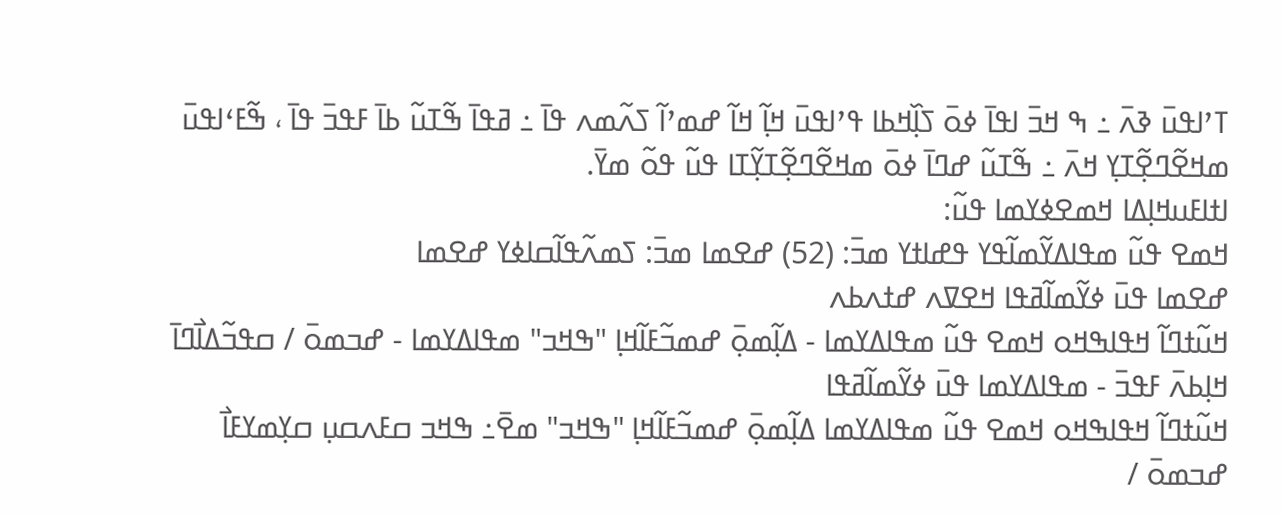ߠߴߊߟߎ߫ ߢߍ߫ ߸ ߒ ߞߏ߫ ߊߟߊ߫ ߦߋ߫ ߖߊ߲߰ߞߕߊ ߟߴߊߟߎ߫ ߞߊ߲߬ ߞߊ߬ ߝߘߴߊ߬ ߖߍ߬ߘߍ ߟߊ߫ ߸ ߥߟߊ߫ ߒ߬ߠߎ߬ ߕߊ߫ ߓߟߏ߫ ߟߊ߫ ، ߒ߬ߓߵߊߟߎ߫ ߘߞߐ߬ߣߐ߲߬ߠߌ߲ ߞߍ߫ ߸ ߒ߬ߠߎ߬ ߝߣߊ߫ ߦߋ߫ ߘߞߐ߬ߣߐ߲߬ߠߌ߲߬ߠߊ ߟߎ߬ ߟߋ߬ ߘߌ߫.
ߊߙߊߓߎߞߊ߲ߡߊ ߞߘߐߦߌߘߊ ߟߎ߬:
ߞߘߐ ߟߎ߬ ߘߟߊߡߌ߬ߘߊ߬ߟߌ ߟߝߊߙߌ ߘߏ߫: (52) ߝߐߘߊ ߘߏ߫: ߖߘߍ߬ߟߊ߬ߛߊߦߌ ߝߐߘߊ
ߝߐߘߊ ߟߎ߫ ߦߌ߬ߘߊ߬ߥߟߊ ߞߐߜߍ ߝߙߍߕߍ
ߞߎ߬ߙߣߊ߬ ߞߟߊߒߞߋ ߞߘߐ ߟߎ߬ ߘߟߊߡߌߘߊ - ߡߊ߲߬ߘߋ߲߫ ߝߘߏ߬ߓߊ߬ߞߊ߲ "ߒߞߏ" ߘߟߊߡߌߘߊ - ߝߏߘߋ߫ / ߛߟߏ߬ߡߊ߯ߣߊ߫ ߞߊ߲ߕߍ߫ ߓߟߏ߫ - ߘߟߊߡߌߘߊ ߟߎ߫ ߦߌ߬ߘߊ߬ߥߟߊ
ߞߎ߬ߙߣߊ߬ ߞߟߊߒߞߋ ߞߘߐ ߟߎ߬ ߘߟߊߡߌߘߊ ߡߊ߲߬ߘߋ߲߫ ߝߘߏ߬ߓߊ߬ߞߊ߲ "ߒߞߏ" ߘߐ߫߸ ߒߞߏ ߛߓߍߛߎ߲ ߛߌ߲ߘߌߓߊ߯ ߝߏߘߋ߫ /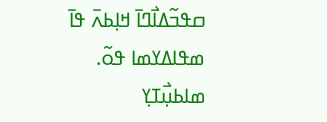ߛߟߏ߬ߡߊ߯ߣߊ߫ ߞߊ߲ߕߍ߫ ߟߊ߫ ߘߟߊߡߌߘߊ ߟߋ߬.
ߘߊߕߎ߲߯ߠߌ߲